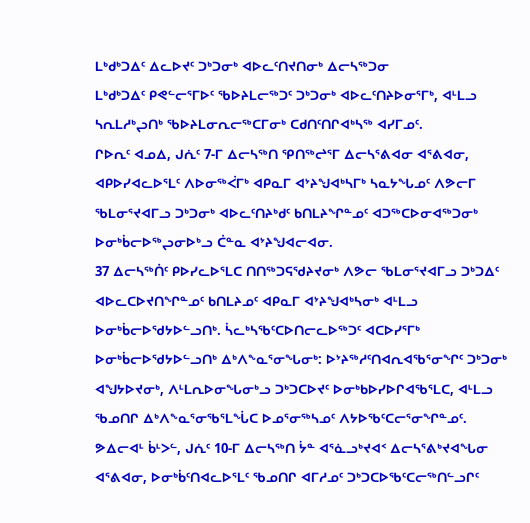ᒪᒃᑯᒃᑐᐃᑦ ᐃᓚᐅᔪᑦ ᑐᒃᑐᓂᒃ ᐊᐅᓚᑦᑎᔪᑎᓂᒃ ᐃᓕᓴᖅᑐᓂ
ᒪᒃᑯᒃᑐᐃᑦ ᑭᕙᓪᓕᕐᒥᐅᑦ ᖃᐅᔨᒪᓕᖅᑐᑦ ᑐᒃᑐᓂᒃ ᐊᐅᓚᑦᑎᔨᐅᓂᕐᒥᒃ, ᐊᒻᒪᓗ ᓴᕆᒪᓱᒃᖢᑎᒃ ᖃᐅᔨᒪᓂᕆᓕᖅᑕᒥᓂᒃ ᑕᑯᑎᑦᑎᒋᐊᒃᓴᖅ ᐊᓯᒥᓄᑦ.
ᒋᐅᕆᑦ ᐊᓄᐃ, ᒍᕇᑦ 7-ᒥ ᐃᓕᓴᖅᑎ ᕿᑎᖅᖠᕐᒥ ᐃᓕᓴᕐᕕᐊᓂ ᐊᕐᕕᐊᓂ, ᐊᑭᐅᓯᐊᓚᐅᕐᒪᑦ ᐱᐅᓂᖅᐹᒥᒃ ᐊᑭᓇᒥ ᐊᔾᔨᖑᐊᒃᓴᒥᒃ ᓴᓇᔭᖓᓄᑦ ᐱᕗᓕᒥ ᖃᒪᓂᕐᔪᐊᒥᓗ ᑐᒃᑐᓂᒃ ᐊᐅᓚᑦᑎᔨᒃᑯᑦ ᑲᑎᒪᔨᖏᓐᓄᑦ ᐊᑐᖅᑕᐅᓂᐊᖅᑐᓂᒃ ᐅᓂᒃᑳᓕᐅᖅᖢᓂᐅᒃᓗ ᑖᓐᓇ ᐊᔾᔨᖑᐊᓕᐊᓂ.
37 ᐃᓕᓴᖅᑏᑦ ᑭᐅᓯᓚᐅᕐᒪᑕ ᑎᑎᖅᑐᕋᖁᔨᔪᓂᒃ ᐱᕗᓕ ᖃᒪᓂᕐᔪᐊᒥᓗ ᑐᒃᑐᐃᑦ ᐊᐅᓚᑕᐅᔪᑎᖏᓐᓄᑦ ᑲᑎᒪᔨᓄᑦ ᐊᑭᓇᒥ ᐊᔾᔨᖑᐊᒃᓴᓂᒃ ᐊᒻᒪᓗ ᐅᓂᒃᑳᓕᐅᖁᔭᐅᓪᓗᑎᒃ. ᓵᓚᒃᓴᖃᑦᑕᐅᑎᓕᓚᐅᖅᑐᑦ ᐊᑕᐅᓯᕐᒥᒃ ᐅᓂᒃᑳᓕᐅᖁᔭᐅᓪᓗᑎᒃ ᐃᒃᐱᖕᓇᕐᓂᖓᓂᒃ: ᐅᔾᔨᖅᓱᑦᑎᐊᕆᐊᖃᕐᓂᖏᑦ ᑐᒃᑐᓂᒃ ᐊᖑᔭᐅᔪᓂᒃ, ᐱᒻᒪᕆᐅᓂᖓᓂᒃᓗ ᑐᒃᑐᑕᐅᔪᑦ ᐅᓂᒃᑲᐅᓯᐅᒋᐊᖃᕐᒪᑕ, ᐊᒻᒪᓗ ᖃᓄᑎᒋ ᐃᒃᐱᖕᓇᕐᓂᖃᕐᒪᖔᑕ ᐅᓄᕐᓂᖅᓴᓄᑦ ᐱᔭᐅᖃᑦᑕᓕᕐᓂᖏᓐᓄᑦ.
ᕗᐃᓕᐊᒻ ᑳᒻᐳᓪ, ᒍᕇᑦ 10-ᒥ ᐃᓕᓴᖅᑎ ᔮᓐ ᐊᕐᓈᓗᒃᔪᐊᑉ ᐃᓕᓴᕐᕕᒃᔪᐊᖓᓂ ᐊᕐᕕᐊᓂ, ᐅᓂᒃᑳᑦᑎᐊᓚᐅᕐᒪᑦ ᖃᓄᑎᒋ ᐊᒥᓱᓄᑦ ᑐᒃᑐᑕᐅᖃᑦᑕᓕᖅᑎᓪᓗᒋᑦ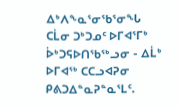ᐃᒃᐱᖕᓇᕐᓂᖃᕐᓂᖓ ᑕᒫᓂ ᑐᒃᑐᓄᑦ ᐅᒥᐊᕐᒥᒃ ᐆᒃᑐᕋᐅᑎᖃᖅᓗᓂ - ᐃᒫᒃ ᐅᒥᐊᖅ ᑕᑕᓗᐊᕈᓂ ᑭᕕᑐᐃᓐᓇᕈᓐᓇᕐᒪᑦ.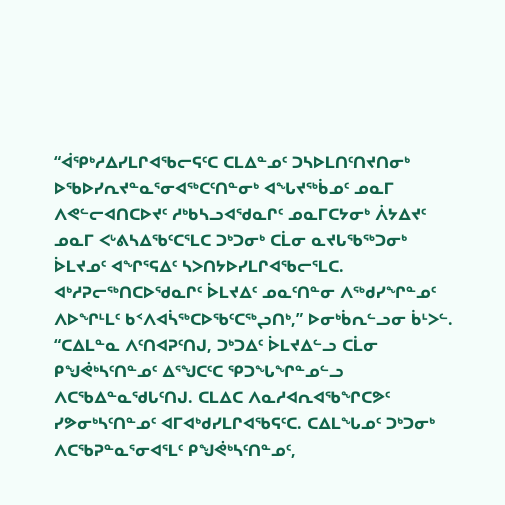“ᐋᕿᒃᓱᐃᓯᒪᒋᐊᖃᓕᕋᑦᑕ ᑕᒪᐃᓐᓄᑦ ᑐᓴᐅᒪᑎᑦᑎᔪᑎᓂᒃ ᐅᖃᐅᓯᕆᔪᓐᓇᕐᓂᐊᖅᑕᑦᑎᓐᓂᒃ ᐊᖓᔪᖅᑳᓄᑦ ᓄᓇᒥ ᐱᕙᓪᓕᐊᑎᑕᐅᔪᑦ ᓱᒃᑲᓴᓗᐊᖁᓇᒋᑦ ᓄᓇᒥᑕᔭᓂᒃ ᐲᔭᐃᔪᑦ ᓄᓇᒥ ᐸᒡᕕᓴᐃᖃᑦᑕᕐᒪᑕ ᑐᒃᑐᓂᒃ ᑕᒫᓂ ᓇᔪᒐᖃᖅᑐᓂᒃ ᐆᒪᔪᓄᑦ ᐊᖏᕐᕋᐃᑦ ᓴᐳᑎᔭᐅᓯᒪᒋᐊᖃᓕᕐᒪᑕ. ᐊᒃᓱᕈᓕᖅᑎᑕᐅᖁᓇᒋᑦ ᐆᒪᔪᐃᑦ ᓄᓇᑦᑎᓐᓂ ᐱᖅᑯᓯᖏᓐᓄᑦ ᐱᐅᖏᒻᒪᑦ ᑲᑉᐱᐊᓵᖅᑕᐅᖃᑦᑕᖅᖢᑎᒃ,” ᐅᓂᒃᑳᕆᓪᓗᓂ ᑳᒻᐳᓪ.
“ᑕᐃᒪᓐᓇ ᐱᑦᑎᐊᕈᑦᑎᒍ, ᑐᒃᑐᐃᑦ ᐆᒪᔪᐃᓪᓗ ᑕᒫᓂ ᑭᖑᕚᒃᓴᑦᑎᓐᓄᑦ ᐃᕐᖑᑕᑦᑕ ᕿᑐᖓᖏᓐᓄᓪᓗ ᐱᑕᖃᐃᓐᓇᖁᒐᑦᑎᒍ. ᑕᒪᐃᑕ ᐱᓇᓱᐊᕆᐊᖃᖏᑕᕗᑦ ᓯᕗᓂᒃᓴᑦᑎᓐᓄᑦ ᐊᒥᐊᒃᑯᓯᒪᒋᐊᖃᕋᑦᑕ. ᑕᐃᒪᖓᓄᑦ ᑐᒃᑐᓂᒃ ᐱᑕᖃᕈᓐᓇᕐᓂᐊᕐᒪᑦ ᑭᖑᕚᒃᓴᑦᑎᓐᓄᑦ,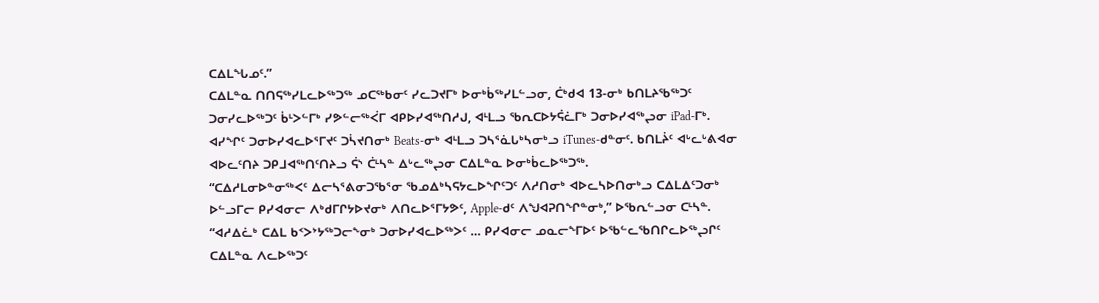ᑕᐃᒪᖓᓄᑦ.”
ᑕᐃᒪᓐᓇ ᑎᑎᕋᖅᓯᒪᓚᐅᖅᑐᖅ ᓄᑕᖅᑲᓂᑦ ᓯᓚᑐᔪᒥᒃ ᐅᓂᒃᑳᖅᓯᒪᓪᓗᓂ, ᑖᒃᑯᐊ 13-ᓂᒃ ᑲᑎᒪᔨᖃᖅᑐᑦ ᑐᓂᓯᓚᐅᖅᑐᑦ ᑳᒻᐳᓪᒥᒃ ᓯᕗᓪᓕᖅᐹᒥ ᐊᑭᐅᓯᐊᖅᑎᓱᒍ, ᐊᒻᒪᓗ ᖃᕆᑕᐅᔭᕌᓛᒥᒃ ᑐᓂᐅᓯᐊᖅᖢᓂ iPad-ᒥᒃ.
ᐊᓯᖏᑦ ᑐᓂᐅᓯᐊᓚᐅᕐᒥᔪᑦ ᑐᓵᔪᑎᓂᒃ Beats-ᓂᒃ ᐊᒻᒪᓗ ᑐᓴᕐᓈᒐᒃᓴᓂᒃᓗ iTunes-ᑯᓐᓂᑦ. ᑲᑎᒪᔩᑦ ᐊᒡᓚᒡᕕᐊᓂ ᐊᐅᓚᑦᑎᔨ ᑐᑭᒧᐊᖅᑎᑦᑎᔨᓗ ᕌᔅ ᑖᒻᓴᓐ ᐃᒡᓚᖅᖢᓂ ᑕᐃᒪᓐᓇ ᐅᓂᒃᑳᓚᐅᖅᑐᖅ.
“ᑕᐃᓱᒪᓂᐅᓐᓂᖅᐸᑦ ᐃᓕᓴᕐᕕᓂᑐᖃᕐᓂ ᖃᓄᐃᒃᓴᕋᔭᓚᐅᖏᑦᑐᑦ ᐱᓱᑎᓂᒃ ᐊᐅᓚᓴᐅᑎᓂᒃᓗ ᑕᐃᒪᐃᑦᑐᓂᒃ ᐅᓪᓗᒥᓕ ᑭᓯᐊᓂᓕ ᐱᒃᑯᒥᒋᔭᐅᔪᓂᒃ ᐱᑎᓚᐅᕐᒥᔭᕗᑦ, Apple-ᑯᑦ ᐱᖑᐊᕈᑎᖏᓐᓂᒃ,” ᐅᖃᕆᓪᓗᓂ ᑕᒻᓴᓐ.
“ᐊᓱᐃᓛᒃ ᑕᐃᒪ ᑲᑉᐳᔾᔭᖅᑐᓕᖕᓂᒃ ᑐᓂᐅᓯᐊᓚᐅᖅᐳᑦ … ᑭᓯᐊᓂᓕ ᓄᓇᓕᖕᒥᐅᑦ ᐅᖃᓪᓚᖃᑎᒋᓚᐅᖅᖢᒋᑦ ᑕᐃᒪᓐᓇ ᐱᓚᐅᖅᑐᑦ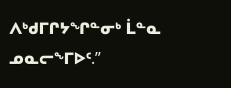ᐱᒃᑯᒥᒋᔭᖏᓐᓂᒃ ᒫᓐᓇ ᓄᓇᓕᖕᒥᐅᑦ.”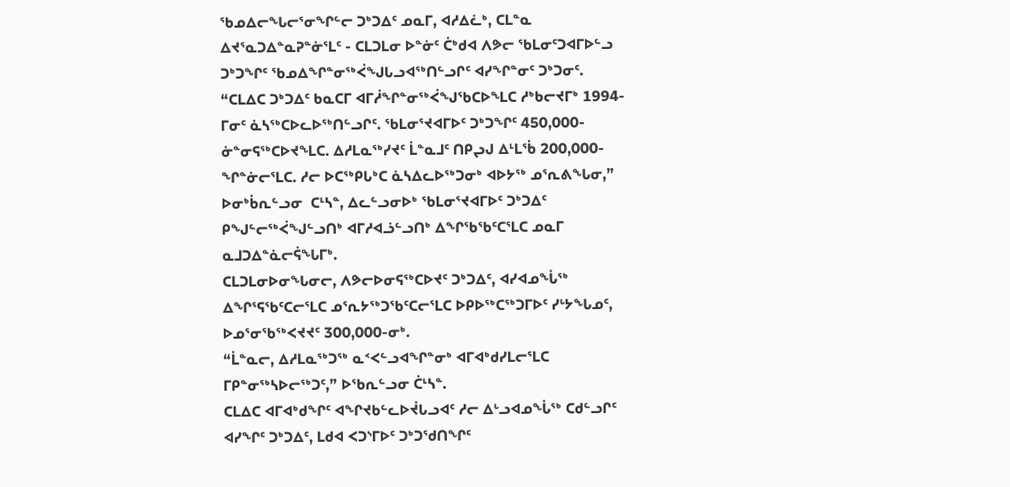ᖃᓄᐃᓕᖓᓕᕐᓂᖏᓪᓕ ᑐᒃᑐᐃᑦ ᓄᓇᒥ, ᐊᓱᐃᓛᒃ, ᑕᒪᓐᓇ ᐃᔪᕐᓇᑐᐃᓐᓇᕈᓐᓃᕐᒪᑦ - ᑕᒪᑐᒪᓂ ᐅᓐᓃᑦ ᑖᒃᑯᐊ ᐱᕗᓕ ᖃᒪᓂᑦᑐᐊᒥᐅᓪᓗ ᑐᒃᑐᖏᑦ ᖃᓄᐃᖏᓐᓂᖅᐹᖑᒐᓗᐊᖅᑎᓪᓗᒋᑦ ᐊᓯᖏᓐᓂᑦ ᑐᒃᑐᓂᑦ.
“ᑕᒪᐃᑕ ᑐᒃᑐᐃᑦ ᑲᓇᑕᒥ ᐊᒥᓲᖏᓐᓂᖅᐹᖑᖃᑕᐅᖕᒪᑕ ᓱᒃᑲᓕᔪᒥᒃ 1994-ᒥᓂᑦ ᓈᓴᖅᑕᐅᓚᐅᖅᑎᓪᓗᒋᑦ. ᖃᒪᓂᕐᔪᐊᒥᐅᑦ ᑐᒃᑐᖏᑦ 450,000-ᓃᓐᓂᕋᖅᑕᐅᔪᖕᒪᑕ. ᐃᓱᒪᓇᖅᓯᔪᑦ ᒫᓐᓇᒧᑦ ᑎᑭᖢᒍ ᐃᒻᒪᖄ 200,000-ᖏᓐᓃᓕᕐᒪᑕ. ᓱᓕ ᐅᑕᖅᑭᒐᒃᑕ ᓈᓴᐃᓚᐅᖅᑐᓂᒃ ᐊᐅᔭᖅ ᓄᕐᕆᕕᖓᓂ,” ᐅᓂᒃᑳᕆᓪᓗᓂ  ᑕᒻᓴᓐ, ᐃᓚᓪᓗᓂᐅᒃ ᖃᒪᓂᕐᔪᐊᒥᐅᑦ ᑐᒃᑐᐃᑦ ᑭᖑᓪᓕᖅᐹᖑᓪᓗᑎᒃ ᐊᒥᓱᐊᓘᓪᓗᑎᒃ ᐃᖏᖃᖃᑦᑕᕐᒪᑕ ᓄᓇᒥ ᓇᒧᑐᐃᓐᓈᓕᕌᖓᒥᒃ.
ᑕᒪᑐᒪᓂᐅᓂᖓᓂᓕ, ᐱᕗᓕᐅᓂᕋᖅᑕᐅᔪᑦ ᑐᒃᑐᐃᑦ, ᐊᓯᐊᓄᖔᖅ ᐃᖏᕐᕋᖃᑦᑕᓕᕐᒪᑕ ᓄᕐᕆᔭᖅᑐᖃᑦᑕᓕᕐᒪᑕ ᐅᑭᐅᖅᑕᖅᑐᒥᐅᑦ ᓯᒡᔭᖓᓄᑦ, ᐅᓄᕐᓂᖃᖅᐸᔪᔪᑦ 300,000-ᓂᒃ.
“ᒫᓐᓇᓕ, ᐃᓱᒪᓇᖅᑐᖅ ᓇᑉᐸᓪᓗᐊᖏᓐᓂᒃ ᐊᒥᐊᒃᑯᓯᒪᓕᕐᒪᑕ ᒥᑭᓐᓂᖅᓴᐅᓕᖅᑐᑦ,” ᐅᖃᕆᓪᓗᓂ ᑖᒻᓴᓐ.
ᑕᒪᐃᑕ ᐊᒥᐊᒃᑯᖏᑦ ᐊᖏᔪᑲᓪᓚᐅᔫᒐᓗᐊᑦ ᓱᓕ ᐃᒡᓗᐊᓄᖔᖅ ᑕᑯᓪᓗᒋᑦ ᐊᓯᖏᑦ ᑐᒃᑐᐃᑦ, ᒪᑯᐊ ᐸᑐᔅᒥᐅᑦ ᑐᒃᑐᖁᑎᖏᑦ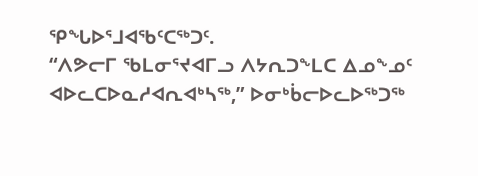ᕿᖓᐅᕐᒧᐊᖃᑦᑕᖅᑐᑦ.
“ᐱᕗᓕᒥ ᖃᒪᓂᕐᔪᐊᒥᓗ ᐱᔭᕆᑐᖕᒪᑕ ᐃᓄᖕᓄᑦ ᐊᐅᓚᑕᐅᓇᓱᐊᕆᐊᒃᓴᖅ,” ᐅᓂᒃᑳᓕᐅᓚᐅᖅᑐᖅ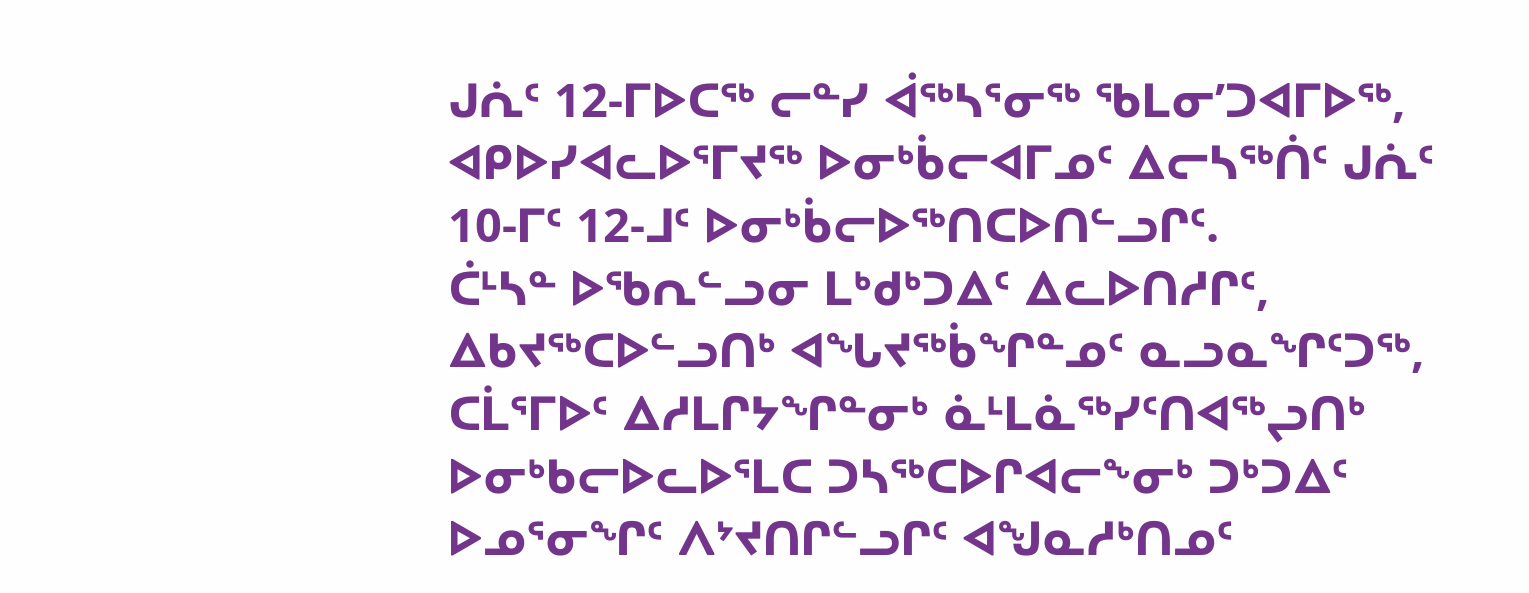ᒍᕇᑦ 12-ᒥᐅᑕᖅ ᓕᓐᓯ ᐋᖅᓴᕐᓂᖅ ᖃᒪᓂ’ᑐᐊᒥᐅᖅ, ᐊᑭᐅᓯᐊᓚᐅᕐᒥᔪᖅ ᐅᓂᒃᑳᓕᐊᒥᓄᑦ ᐃᓕᓴᖅᑏᑦ ᒍᕇᑦ 10-ᒥᑦ 12-ᒧᑦ ᐅᓂᒃᑳᓕᐅᖅᑎᑕᐅᑎᓪᓗᒋᑦ.
ᑖᒻᓴᓐ ᐅᖃᕆᓪᓗᓂ ᒪᒃᑯᒃᑐᐃᑦ ᐃᓚᐅᑎᓱᒋᑦ, ᐃᑲᔪᖅᑕᐅᓪᓗᑎᒃ ᐊᖓᔪᖅᑳᖏᓐᓄᑦ ᓇᓗᓇᖏᑦᑐᖅ, ᑕᒫᕐᒥᐅᑦ ᐃᓱᒪᒋᔭᖏᓐᓂᒃ ᓈᒻᒪᓈᖅᓯᑦᑎᐊᖅᖢᑎᒃ ᐅᓂᒃᑲᓕᐅᓚᐅᕐᒪᑕ ᑐᓴᖅᑕᐅᒋᐊᓕᖕᓂᒃ ᑐᒃᑐᐃᑦ ᐅᓄᕐᓂᖏᑦ ᐱᔾᔪᑎᒋᓪᓗᒋᑦ ᐊᖑᓇᓱᒃᑎᓄᑦ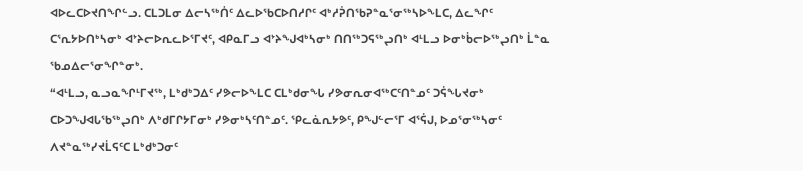ᐊᐅᓚᑕᐅᔪᑎᖏᓪᓗ. ᑕᒪᑐᒪᓂ ᐃᓕᓴᖅᑏᑦ ᐃᓚᐅᖃᑕᐅᑎᓱᒋᑦ ᐊᒃᓱᕉᑎᖃᕈᓐᓇᕐᓂᖅᓴᐅᖕᒪᑕ, ᐃᓚᖏᑦ ᑕᕐᕆᔭᐅᑎᒃᓴᓂᒃ ᐊᔾᔨᓕᐅᕆᓚᐅᕐᒥᔪᑦ, ᐊᑭᓇᒥᓗ ᐊᔾᔨᖑᐊᒃᓴᓂᒃ ᑎᑎᖅᑐᕋᖅᖢᑎᒃ ᐊᒻᒪᓗ ᐅᓂᒃᑳᓕᐅᖅᖢᑎᒃ ᒫᓐᓇ ᖃᓄᐃᓕᕐᓂᖏᓐᓂᒃ.
“ᐊᒻᒪᓗ, ᓇᓗᓇᖏᒻᒥᔪᖅ, ᒪᒃᑯᒃᑐᐃᑦ ᓯᕗᓕᐅᖕᒪᑕ ᑕᒪᒃᑯᓂᖓ ᓯᕗᓂᕆᓂᐊᖅᑕᑦᑎᓐᓄᑦ ᑐᕌᖓᔪᓂᒃ ᑕᐅᑐᖑᐊᒐᖃᖅᖢᑎᒃ ᐱᒃᑯᒥᒋᔭᒥᓂᒃ ᓯᕗᓂᒃᓴᑦᑎᓐᓄᑦ. ᕿᓚᓈᕆᔭᕗᑦ, ᑭᖑᓪᓕᕐᒥ ᐊᕐᕌᒍ, ᐅᓄᕐᓂᖅᓴᓂᑦ ᐱᔪᓐᓇᖅᓯᔪᒫᕋᑦᑕ ᒪᒃᑯᒃᑐᓂᑦ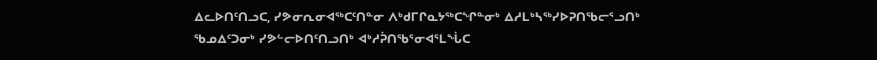ᐃᓚᐅᑎᑦᑎᓗᑕ, ᓯᕗᓂᕆᓂᐊᖅᑕᑦᑎᓐᓂ ᐱᒃᑯᒥᒋᓇᔭᖅᑕᖏᓐᓂᒃ ᐃᓱᒪᒃᓴᖅᓯᐅᕈᑎᖃᓕᕐᓗᑎᒃ ᖃᓄᐃᑦᑐᓂᒃ ᓯᕗᓪᓕᐅᑎᑦᑎᓗᑎᒃ ᐊᒃᓱᕉᑎᖃᕐᓂᐊᕐᒪᖔᑕ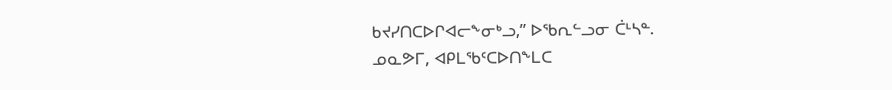ᑲᔪᓯᑎᑕᐅᒋᐊᓕᖕᓂᒃᓗ,” ᐅᖃᕆᓪᓗᓂ ᑖᒻᓴᓐ.
ᓄᓇᕗᒥ, ᐊᑭᒪᖃᑦᑕᐅᑎᖕᒪᑕ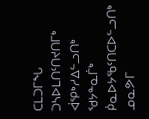ᑕᒪᑐᒥᖓ ᑐᓴᐅᒪᑎᑦᑎᔪᑎᒥᒃ ᐋᕿᒃᓱᐃᓪᓗᑎᒃ ᖁᔭᓐᓇᒦᒃ ᑮᓇᐅᔭᖃᑦᑎᑕᐅᓪᓗᑎᒃ ᓄᓇᕗᒥ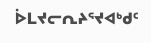ᐆᒪᔪᓕᕆᔨᕐᔪᐊᒃᑯᑦ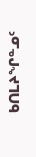ᑲᑎᒪᔨᖏᓐᓄᑦ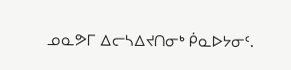ᓄᓇᕗᒥ ᐃᓕᓴᐃᔪᑎᓂᒃ ᑮᓇᐅᔭᓂᑦ.